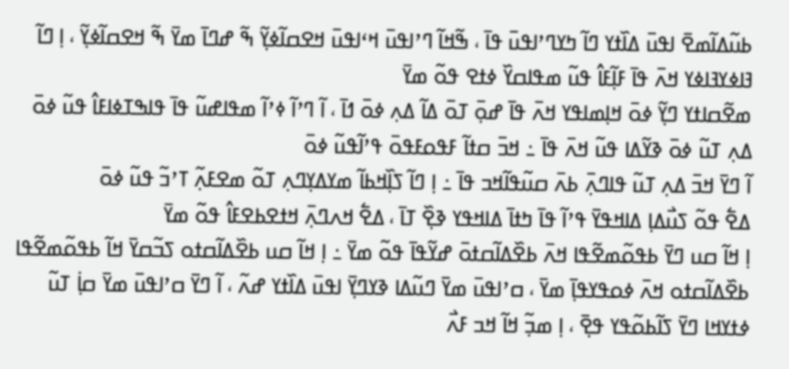ߕߎ߬ߡߊ߬ߘߐ߫ ߊߟߎ߫ ߡߊ߰ߙߌ ߣߊ߬ ߤߌߣߴߊߟߎ߫ ߟߊ߫ ، ߒ߬ߞߊ߬ ߣߴߊߟߎ߫ ߞߵߊߟߎ߫ ߞߐߛߊ߬ߦߌ߲߬ ߒ߬ ߝߣߊ߫ ߘߌ߫ ߒ߬ ߞߐߛߊ߬ߦߌ߲߬ ، ߊ߲ ߣߊ߬ ߔߊߦߌߔߊߦߌ ߞߍ߫ ߟߊ߫ ߓߊ߲߬ߓߊ߮ ߟߎ߬ ߘߟߊߛߌ߰ ߦߙߐ ߟߋ߬ ߘߌ߫
ߘߐ߬ߛߊߙߌ ߣߌ߲߬ ߦߋ߫ ߞߊ߲ߘߊߟߌ ߞߍ߫ ߟߊ߫ ߝߋ߲߫ ߠߋ߫ ߡߊ߬ ߡߍ߲ ߦߋ߫ ߗߊ߫ ، ߊ߬ ߣߴߊ߬ ߦߴߊ߬ ߘߟߊߝߎ߬ ߟߊ߫ ߟߊߒߠߦߊߓߊ߮ ߟߎ߬ ߦߋ߫ ߡߍ߲ ߠߎ߬ ߦߋ߫ ߢߌ߬ߡߊ ߟߎ߬ ߞߍ߫ ߟߊ߫ ߸ ߞߏ߫ ߛߙߊ߬ ߓߟߋߓߟߋ߫ ߟߴߊ߬ߟߎ߬ ߦߋ߫
ߊ߬ ߣߌ߫ ߞߏ߫ ߡߍ߲ ߠߎ߬ ߟߊߣߍ߲߫ ߕߍ߫ ߛߎ߬ߟߊ߬ߞߏ ߟߊ߫ ߸ ߊ߲ ߣߊ߬ ߖߊ߲߰ߞߕߊ߬ ߘߌߡߌ߲ߣߍ߲ ߠߋ߬ ߘߐߓߍ߲߬ ߠߴߏ߬ ߟߎ߬ ߦߋ߫
ߡߐ߱ ߟߋ߬ ߖߎ߯ߡߊ߲ ߡߊߞߟߌ߫ ߟߴߊ߬ ߟߊ߫ ߤߙߊ߫ ߡߊߞߟߌ ߢߐ߲߰ ߠߊ߫ ، ߡߐ߱ ߞߍߣߍ߲߫ ߞߙߐߕߐߓߊ߮ ߟߋ߬ ߘߌ߫
ߊ߲ ߞߊ߬ ߛߎ ߣߌ߫ ߕߟߋ߬ߘߐ߬ߟߊ ߞߍ߫ ߕߐ߰ߡߊ߬ߛߙߋ߫ ߝߌ߬ߟߊ߫ ߟߋ߬ ߘߌ߫ ߸ ߊ߲ ߞߊ߬ ߛߎ ߕߐ߰ߡߊ߬ߛߙߋ ߖߏ߬ߛߌ߫ ߞߊ߬ ߕߟߋ߬ߘߐ߬ߟߊ ߕߐ߰ߡߊ߬ߛߙߋ ߞߍ߫ ߦߋߟߌߟߊ߲߫ ߘߌ߫ ، ߛߴߊߟߎ߫ ߘߌ߫ ߣߎ߬ߡߊ ߢߌߣߌ߲߫ ߊߟߎ߫ ߡߊ߰ߙߌ ߝߍ߬ ، ߊ߬ ߣߌ߫ ߛߴߊߟߎ߫ ߘߌ߫ ߛߊ߲߭ ߠߎ߬ ߦߙߌߞߊ ߣߌ߫ ߖߊ߬ߕߋ߬ߟߌ ߟߐ߲߫ ، ߊ߲ ߘߏ߲߬ ߞߊ߬ ߞߏ ߓߍ߯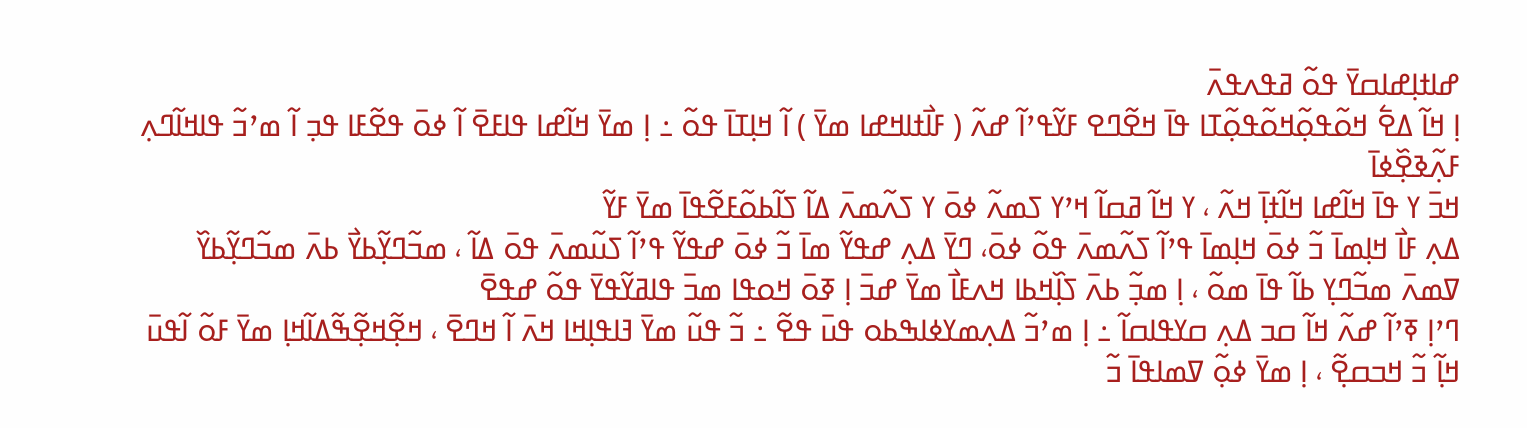ߝߊߙߊ߲ߝߊߛߌ߫ ߟߋ߬ ߥߟߍߟߍ߫
ߊ߲ ߞߊ߬ ߡߐ߱ ߞߋ߬ߟߋ߲߬ߞߋ߬ߟߋ߲߬ߠߊ ߟߊ߫ ߞߐ߬ߣߐ ߓߌ߬ߟߴߊ߬ ߝߍ߬ ( ߓߊ߯ߙߊߞߝߊ ߘߌ߫ ) ߊ߬ ߞߊ߲ߠߊ߫ ߟߋ߬ ߸ ߊ߲ ߘߌ߫ ߞߊ߬ߝߊ ߟߊߓߐ߫ ߊ߬ ߦߋ߫ ߟߐ߬ߓߊ ߟߏ߲ ߊ߬ ߘߴߏ߬ ߟߊߞߊ߬ߣߍ߲ ߓߍ߲߬ߢߐ߲߰ߦߊ߫
ߞߏ߫ ߌ ߟߊ߫ ߞߊ߬ߝߊ ߞߊ߬ߙߊ߲߫ ߞߍ߬ ، ߌ ߞߊ߬ ߥߛߊ߬ ߞߴߌ ߖߘߍ߬ ߦߋ߫ ߌ ߖߍ߬ߘߍ߫ ߡߊ߬ ߖߊ߬ߕߋ߬ߓߐ߬ߟߊ߫ ߘߌ߫ ߓߌ߬
ߡߍ߲ ߓߊ߯ ߞߊ߲ߘߊ߫ ߏ߬ ߦߋ߫ ߞߊ߲ߘߊ߫ ߟߴߊ߬ ߖߍ߬ߘߍ߫ ߟߋ߬ ߦߋ߫، ߣߌ߫ ߡߍ߲ ߝߟߌ߬ ߘߊ߫ ߏ߬ ߦߋ߫ ߝߟߌ߬ ߟߴߊ߬ ߖߎ߬ߘߍ߫ ߟߋ߫ ߡߊ߬ ، ߘߏ߬ߣߌ߲߬ߕߌ߯ ߕߍ߫ ߘߏ߬ߣߌ߲߬ߕߌ߰ ߜߘߍ߫ ߘߏ߬ߣߌ߲ ߕߊ߬ ߟߊ߫ ߘߋ߬ ، ߊ߲ ߘߏ߲߬ ߕߍ߫ ߖߊ߲߰ߞߕߊ ߞߍߓߊ߯ ߘߌ߫ ߝߏ߫ ߊ߲ ߧߋ߫ ߞߋߟߊ ߘߏ߫ ߟߊߥߌ߬ߟߌ߫ ߟߋ߬ ߝߟߐ߫
ߣߴߊ߲ ߧߴߊ߬ ߝߍ߬ ߞߊ߬ ߛߏ ߡߍ߲ ߛߌߟߊߛߊ߬ ߸ ߊ߲ ߘߴߏ߬ ߡߍ߲ߘߌߦߊߒߕߋ ߟߎ߫ ߟߐ߬ ߸ ߏ߬ ߟߎ߬ ߘߌ߫ ߔߊߟߊ߲ߞߊ ߞߍ߫ ߊ߬ ߞߣߐ߫ ، ߞߐ߲߬ߞߐ߲߬ߒ߬ߡߊ߬ߞߊ߲ ߘߌ߫ ߓߋ߬ ߊ߬ߟߎ߫ ߞߊ߲߬ ߏ߬ ߞߏߛߐ߲߬ ، ߊ߲ ߘߌ߫ ߦߋ߲߬ ߜߘߊߟߊ߫ ߏ߬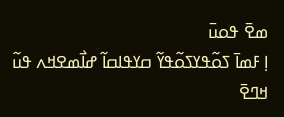ߘߐ߫ ߟߋߎ߫
ߊ߲ ߓߘߊ߫ ߖߋ߬ߟߌߖߋ߬ߟߌ߬ ߛߌߟߊߛߊ߬ ߝߊ߯ߘߐߞߍ ߟߎ߬ ߞߣߐ߫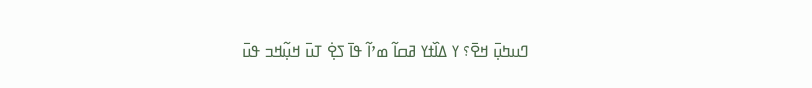ߣߎߤߎ߲߫ ߞߐ߫؟ ߌ ߡߊ߰ߙߌ ߥߛߊ߬ ߘߴߊ߬ ߟߊ߫ ߖߐ߲߭ ߠߎ߫ ߞߎ߲߬ߞߏ ߟߎ߫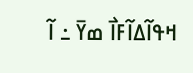ߞߟߊ߬ߡߊ߬ߓߊ߯ ߘߌ߫ ߸ ߊ߬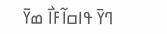ߣߌ߫ ߟߊߛߊ߬ߓߊ߯ ߘߌ߫